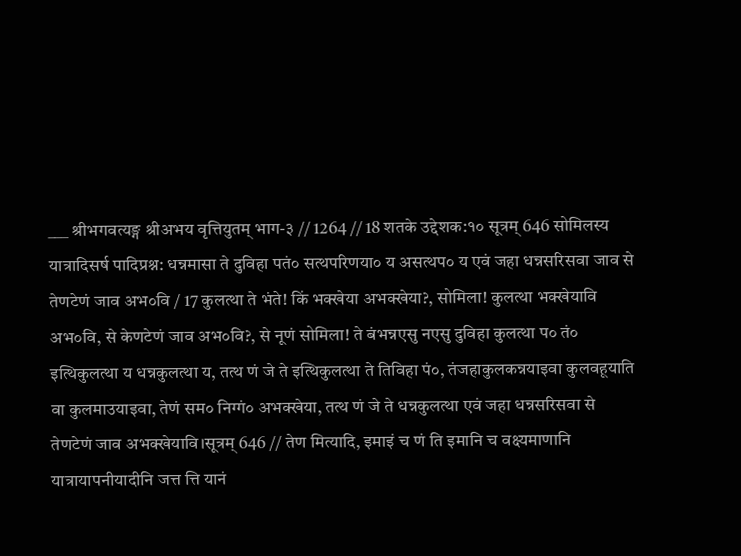___ श्रीभगवत्यङ्ग श्रीअभय वृत्तियुतम् भाग-३ // 1264 // 18 शतके उद्देशक:१० सूत्रम् 646 सोमिलस्य यात्रादिसर्ष पादिप्रश्न: धन्नमासा ते दुविहा पतं० सत्थपरिणया० य असत्थप० य एवं जहा धन्नसरिसवा जाव से तेणटेणं जाव अभ०वि / 17 कुलत्था ते भंते! किं भक्खेया अभक्खेया?, सोमिला! कुलत्था भक्खेयावि अभ०वि, से केणटेणं जाव अभ०वि?, से नूणं सोमिला! ते बंभन्नएसु नएसु दुविहा कुलत्था प० तं० इत्थिकुलत्था य धन्नकुलत्था य, तत्थ णं जे ते इत्थिकुलत्था ते तिविहा पं०, तंजहाकुलकन्नयाइवा कुलवहूयाति वा कुलमाउयाइवा, तेणं सम० निग्गं० अभक्खेया, तत्थ णं जे ते धन्नकुलत्था एवं जहा धन्नसरिसवा से तेणटेणं जाव अभक्खेयावि।सूत्रम् 646 // तेण मित्यादि, इमाइं च णं ति इमानि च वक्ष्यमाणानि यात्रायापनीयादीनि जत्त त्ति यानं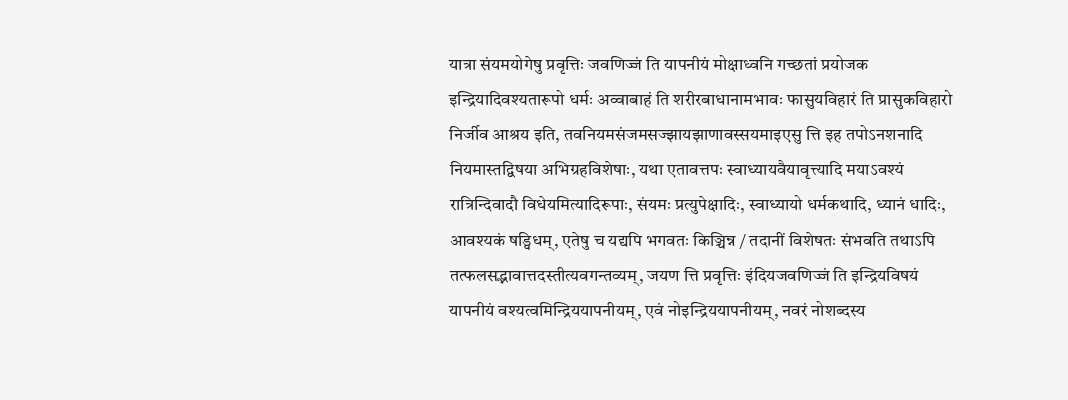यात्रा संयमयोगेषु प्रवृत्तिः जवणिज्जं ति यापनीयं मोक्षाध्वनि गच्छतां प्रयोजक इन्द्रियादिवश्यतारूपो धर्मः अव्वाबाहं ति शरीरबाधानामभावः फासुयविहारं ति प्रासुकविहारो निर्जीव आश्रय इति, तवनियमसंजमसज्झायझाणावस्सयमाइएसु त्ति इह तपोऽनशनादि नियमास्तद्विषया अभिग्रहविशेषाः, यथा एतावत्तपः स्वाध्यायवैयावृत्त्यादि मयाऽवश्यं रात्रिन्दिवादौ विधेयमित्यादिरूपाः, संयमः प्रत्युपेक्षादिः, स्वाध्यायो धर्मकथादि, ध्यानं धादिः, आवश्यकं षड्विधम्, एतेषु च यद्यपि भगवतः किञ्चिन्न / तदानीं विशेषतः संभवति तथाऽपि तत्फलसद्भावात्तदस्तीत्यवगन्तव्यम्, जयण त्ति प्रवृत्तिः इंदियजवणिज्जं ति इन्द्रियविषयं यापनीयं वश्यत्वमिन्द्रिययापनीयम्, एवं नोइन्द्रिययापनीयम्, नवरं नोशब्दस्य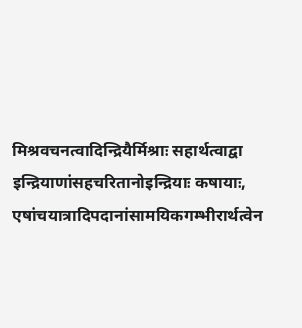मिश्रवचनत्वादिन्द्रियैर्मिश्राः सहार्थत्वाद्वा इन्द्रियाणांसहचरितानोइन्द्रियाः कषायाः, एषांचयात्रादिपदानांसामयिकगम्भीरार्थत्वेन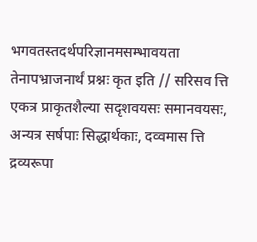भगवतस्तदर्थपरिज्ञानमसम्भावयता तेनापभ्राजनार्थं प्रश्नः कृत इति // सरिसव त्ति एकत्र प्राकृतशैल्या सदृशवयसः समानवयसः, अन्यत्र सर्षपाः सिद्धार्थकाः, दव्वमास त्ति द्रव्यरूपा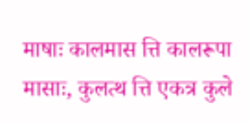माषाः कालमास त्ति कालरूपा मासाः, कुलत्थ त्ति एकत्र कुले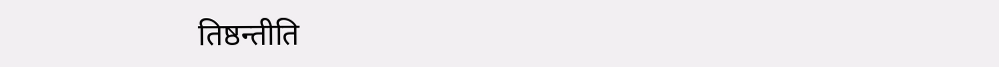तिष्ठन्तीति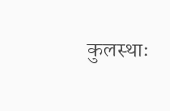कुलस्थाः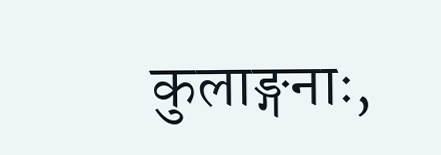कुलाङ्गनाः,